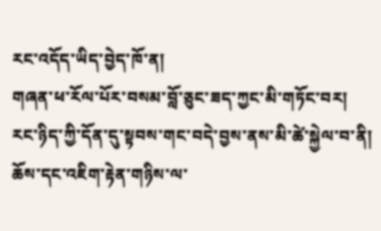རང་འདོད་ཡིད་བྱེད་ཁོ་ན།
གཞན་ཕ་རོལ་པོར་བསམ་བློ་ཅུང་ཟད་ཀྱང་མི་གཏོང་བར། རང་ཉིད་ཀྱི་དོན་དུ་སྟབས་གང་བདེ་བྱས་ནས་མི་ཚེ་སྐྱེལ་བ་ནི། ཆོས་དང་འཇིག་རྟེན་གཉིས་ལ་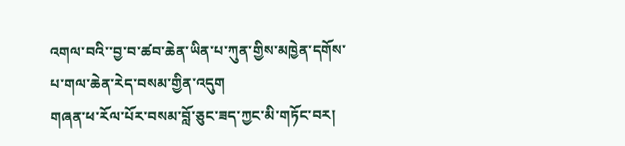འགལ་བའི་་བྱ་བ་ཚབ་ཆེན་ཡིན་པ་ཀུན་གྱིས་མཁྱེན་དགོས་པ་གལ་ཆེན་རེད་བསམ་གྱིན་འདུག
གཞན་ཕ་རོལ་པོར་བསམ་བློ་ཅུང་ཟད་ཀྱང་མི་གཏོང་བར།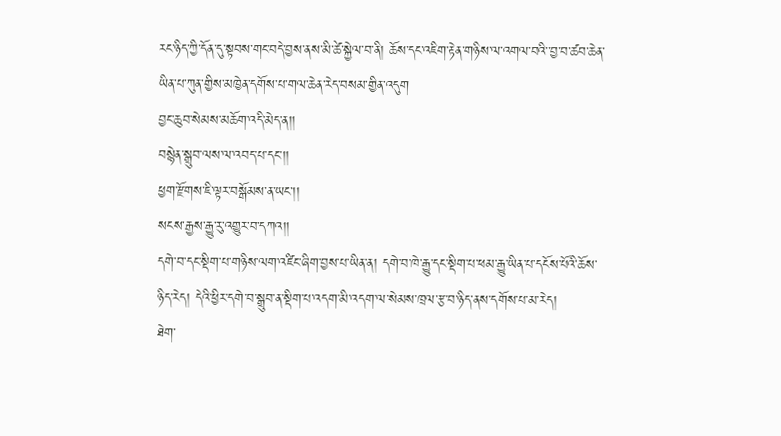རང་ཉིད་ཀྱི་དོན་དུ་སྟབས་གང་བདེ་བྱས་ནས་མི་ཚེ་སྐྱེལ་བ་ནི། ཆོས་དང་འཇིག་རྟེན་གཉིས་ལ་འགལ་བའི་་བྱ་བ་ཚབ་ཆེན་ཡིན་པ་ཀུན་གྱིས་མཁྱེན་དགོས་པ་གལ་ཆེན་རེད་བསམ་གྱིན་འདུག
བྱང་ཆུབ་སེམས་མཆོག་འདི་མེད་ན།།
བསྙེན་སྒྲུབ་ལས་ལ་འབད་པ་དང་།།
ཕྱག་རྫོགས་ཇི་ལྟར་བསྒོམས་ན་ཡང་།།
སངས་རྒྱས་རྒྱུ་རུ་འགྱུར་བ་དཀའ།།
དགེ་བ་དང་སྡིག་པ་གཉིས་ལག་འཛིང་ཞིག་བྱས་པ་ཡིན་ན། དགེ་བ་ཁེ་རྒྱུ་དང་སྡིག་པ་ཕམ་རྒྱུ་ཡིན་པ་དངོས་པོའི་ཆོས་ཉིད་རེད། དེའི་ཕྱིར་དགེ་བ་སྒྲུབ་ན་སྡིག་པ་འདག་མི་འདག་ལ་སེམས་ཁྲལ་རྩ་བ་ཉིད་ནས་དགོས་པ་མ་རེད།
ཐེག་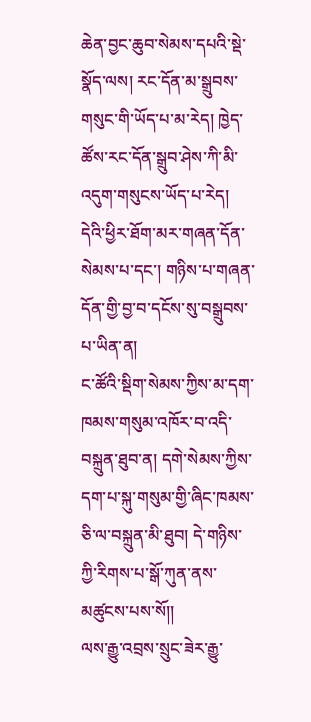ཆེན་བྱང་ཆུབ་སེམས་དཔའི་སྡེ་སྣོད་ལས། རང་དོན་མ་སྒྲུབས་གསུང་གི་ཡོད་པ་མ་རེད། ཁྱེད་ཚོས་རང་དོན་སྒྲུབ་ཤེས་ཀི་མི་འདུག་གསུངས་ཡོད་པ་རེད། དེའི་ཕྱིར་ཐོག་མར་གཞན་དོན་སེམས་པ་དང་། གཉིས་པ་གཞན་དོན་གྱི་བྱ་བ་དངོས་སུ་བསྒྲུབས་པ་ཡིན་ན།
ང་ཚོའི་སྡིག་སེམས་ཀྱིས་མ་དག་ཁམས་གསུམ་འཁོར་བ་འདི་བསྐྲུན་ཐུབ་ན། དགེ་སེམས་ཀྱིས་དག་པ་སྐུ་གསུམ་གྱི་ཞིང་ཁམས་ཅི་ལ་བསྐྲུན་མི་ཐུབ། དེ་གཉིས་ཀྱི་རིགས་པ་སྒོ་ཀུན་ནས་མཚུངས་པས་སོ།།
ལས་རྒྱུ་འབྲས་སྲུང་ཟེར་རྒྱུ་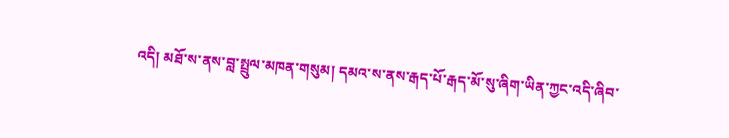འདི། མཐོ་ས་ནས་བླ་སྤྲུལ་མཁན་གསུམ། དམའ་ས་ནས་རྒད་པོ་རྒད་མོ་སུ་ཞིག་ཡིན་ཀྱང་འདི་ཞིབ་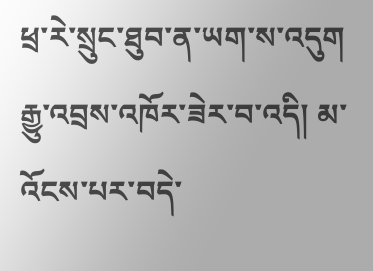ཕྲ་རེ་སྲུང་ཐུབ་ན་ཡག་ས་འདུག རྒྱུ་འབྲས་འཁོར་ཟེར་བ་འདི། མ་འོངས་པར་བདེ་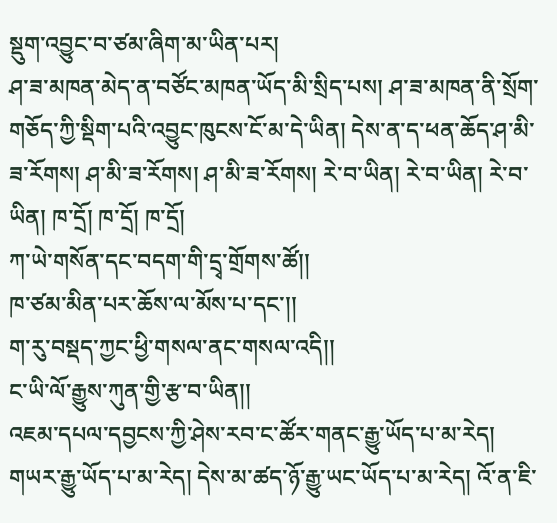སྡུག་འབྱུང་བ་ཙམ་ཞིག་མ་ཡིན་པར།
ཤ་ཟ་མཁན་མེད་ན་བཙོང་མཁན་ཡོད་མི་སྲིད་པས། ཤ་ཟ་མཁན་ནི་སྲོག་གཅོད་ཀྱི་སྡིག་པའི་འབྱུང་ཁུངས་ངོ་མ་དེ་ཡིན། དེས་ན་ད་ཕན་ཆོད་ཤ་མི་ཟ་རོགས། ཤ་མི་ཟ་རོགས། ཤ་མི་ཟ་རོགས། རེ་བ་ཡིན། རེ་བ་ཡིན། རེ་བ་ཡིན། ཁ་དྲོ། ཁ་དྲོ། ཁ་དྲོ།
ཀ་ཡེ་གསོན་དང་བདག་གི་དྲྭ་གྲོགས་ཚོ།།
ཁ་ཙམ་མིན་པར་ཆོས་ལ་མོས་པ་དང་།།
ག་རུ་བསྡད་ཀྱང་ཕྱི་གསལ་ནང་གསལ་འདི།།
ང་ཡི་ལོ་རྒྱུས་ཀུན་གྱི་རྩ་བ་ཡིན།།
འཇམ་དཔལ་དབྱངས་ཀྱི་ཤེས་རབ་ང་ཚོར་གནང་རྒྱུ་ཡོད་པ་མ་རེད། གཡར་རྒྱུ་ཡོད་པ་མ་རེད། དེས་མ་ཚད་ཉོ་རྒྱུ་ཡང་ཡོད་པ་མ་རེད། འོ་ན་ཇི་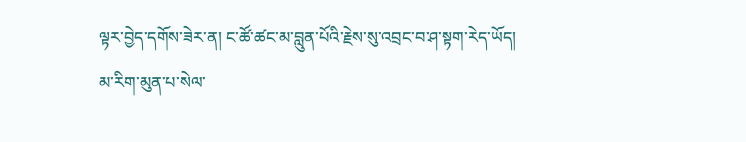ལྟར་བྱེད་དགོས་ཟེར་ན། ང་ཚོ་ཚང་མ་བླུན་པོའི་རྗེས་སུ་འབྲང་བ་ཤ་སྟག་རེད་ཡོད།
མ་རིག་མུན་པ་སེལ་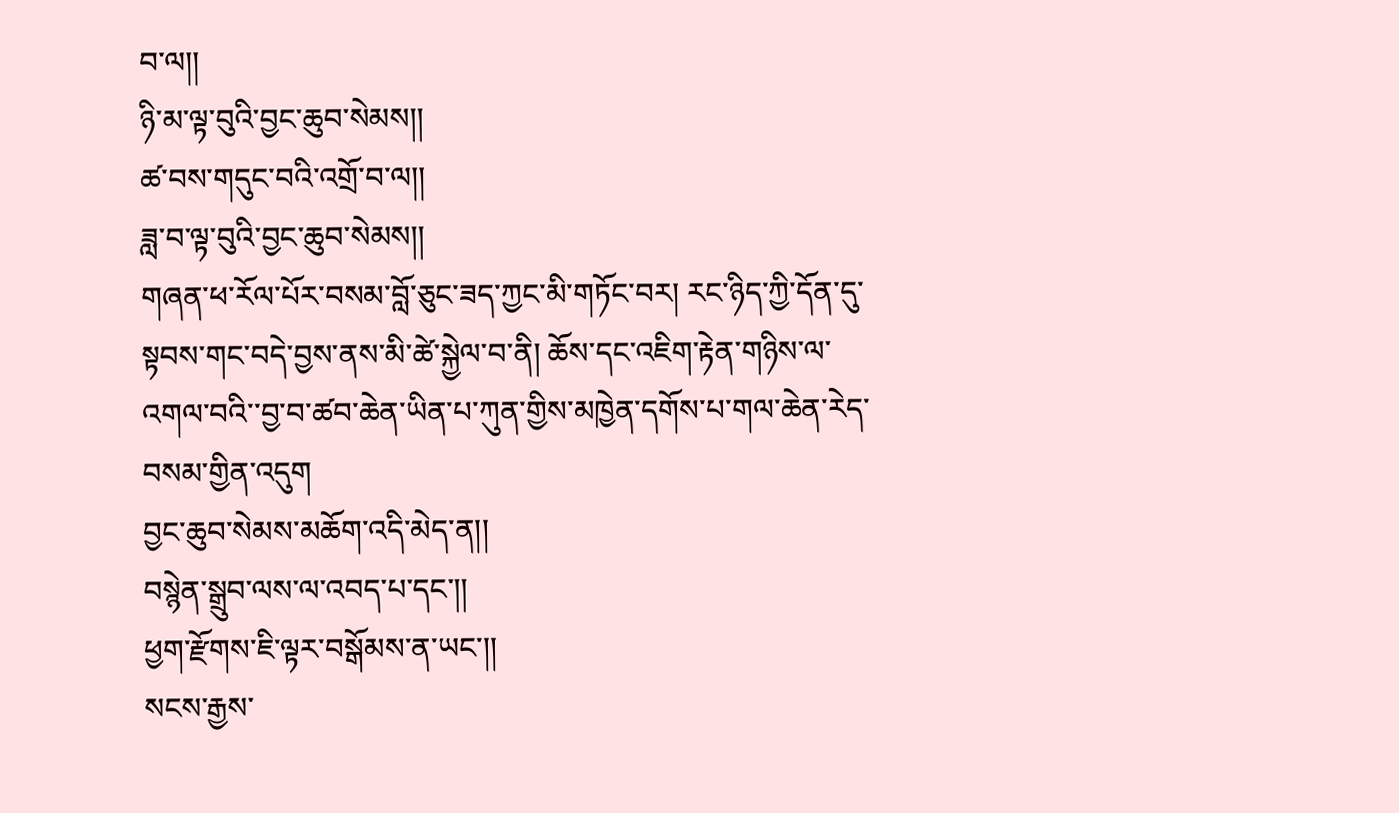བ་ལ།།
ཉི་མ་ལྟ་བུའི་བྱང་ཆུབ་སེམས།།
ཚ་བས་གདུང་བའི་འགྲོ་བ་ལ།།
ཟླ་བ་ལྟ་བུའི་བྱང་ཆུབ་སེམས།།
གཞན་ཕ་རོལ་པོར་བསམ་བློ་ཅུང་ཟད་ཀྱང་མི་གཏོང་བར། རང་ཉིད་ཀྱི་དོན་དུ་སྟབས་གང་བདེ་བྱས་ནས་མི་ཚེ་སྐྱེལ་བ་ནི། ཆོས་དང་འཇིག་རྟེན་གཉིས་ལ་འགལ་བའི་་བྱ་བ་ཚབ་ཆེན་ཡིན་པ་ཀུན་གྱིས་མཁྱེན་དགོས་པ་གལ་ཆེན་རེད་བསམ་གྱིན་འདུག
བྱང་ཆུབ་སེམས་མཆོག་འདི་མེད་ན།།
བསྙེན་སྒྲུབ་ལས་ལ་འབད་པ་དང་།།
ཕྱག་རྫོགས་ཇི་ལྟར་བསྒོམས་ན་ཡང་།།
སངས་རྒྱས་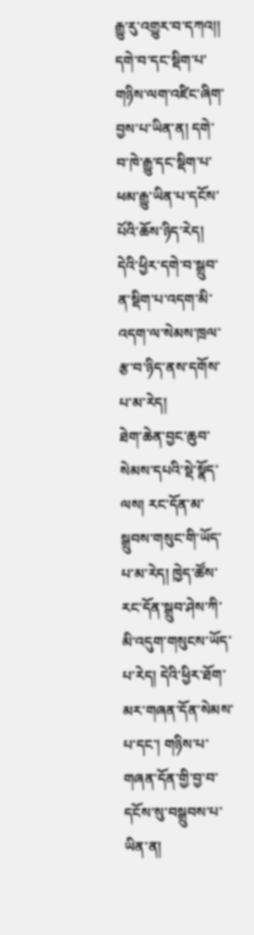རྒྱུ་རུ་འགྱུར་བ་དཀའ།།
དགེ་བ་དང་སྡིག་པ་གཉིས་ལག་འཛིང་ཞིག་བྱས་པ་ཡིན་ན། དགེ་བ་ཁེ་རྒྱུ་དང་སྡིག་པ་ཕམ་རྒྱུ་ཡིན་པ་དངོས་པོའི་ཆོས་ཉིད་རེད། དེའི་ཕྱིར་དགེ་བ་སྒྲུབ་ན་སྡིག་པ་འདག་མི་འདག་ལ་སེམས་ཁྲལ་རྩ་བ་ཉིད་ནས་དགོས་པ་མ་རེད།
ཐེག་ཆེན་བྱང་ཆུབ་སེམས་དཔའི་སྡེ་སྣོད་ལས། རང་དོན་མ་སྒྲུབས་གསུང་གི་ཡོད་པ་མ་རེད། ཁྱེད་ཚོས་རང་དོན་སྒྲུབ་ཤེས་ཀི་མི་འདུག་གསུངས་ཡོད་པ་རེད། དེའི་ཕྱིར་ཐོག་མར་གཞན་དོན་སེམས་པ་དང་། གཉིས་པ་གཞན་དོན་གྱི་བྱ་བ་དངོས་སུ་བསྒྲུབས་པ་ཡིན་ན།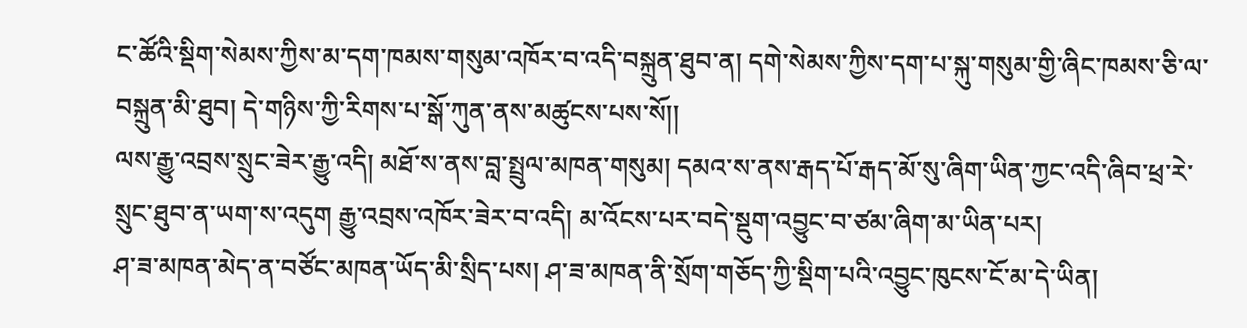ང་ཚོའི་སྡིག་སེམས་ཀྱིས་མ་དག་ཁམས་གསུམ་འཁོར་བ་འདི་བསྐྲུན་ཐུབ་ན། དགེ་སེམས་ཀྱིས་དག་པ་སྐུ་གསུམ་གྱི་ཞིང་ཁམས་ཅི་ལ་བསྐྲུན་མི་ཐུབ། དེ་གཉིས་ཀྱི་རིགས་པ་སྒོ་ཀུན་ནས་མཚུངས་པས་སོ།།
ལས་རྒྱུ་འབྲས་སྲུང་ཟེར་རྒྱུ་འདི། མཐོ་ས་ནས་བླ་སྤྲུལ་མཁན་གསུམ། དམའ་ས་ནས་རྒད་པོ་རྒད་མོ་སུ་ཞིག་ཡིན་ཀྱང་འདི་ཞིབ་ཕྲ་རེ་སྲུང་ཐུབ་ན་ཡག་ས་འདུག རྒྱུ་འབྲས་འཁོར་ཟེར་བ་འདི། མ་འོངས་པར་བདེ་སྡུག་འབྱུང་བ་ཙམ་ཞིག་མ་ཡིན་པར།
ཤ་ཟ་མཁན་མེད་ན་བཙོང་མཁན་ཡོད་མི་སྲིད་པས། ཤ་ཟ་མཁན་ནི་སྲོག་གཅོད་ཀྱི་སྡིག་པའི་འབྱུང་ཁུངས་ངོ་མ་དེ་ཡིན།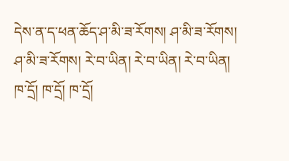དེས་ན་ད་ཕན་ཆོད་ཤ་མི་ཟ་རོགས། ཤ་མི་ཟ་རོགས། ཤ་མི་ཟ་རོགས། རེ་བ་ཡིན། རེ་བ་ཡིན། རེ་བ་ཡིན། ཁ་དྲོ། ཁ་དྲོ། ཁ་དྲོ།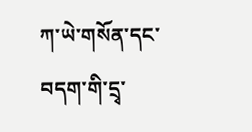ཀ་ཡེ་གསོན་དང་བདག་གི་དྲྭ་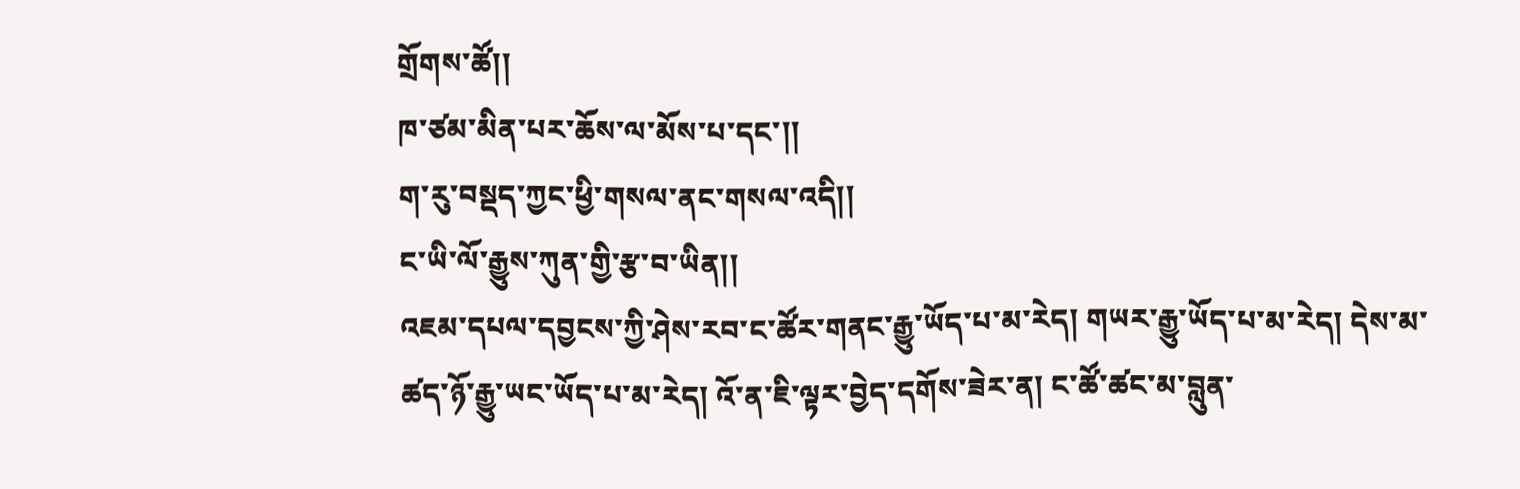གྲོགས་ཚོ།།
ཁ་ཙམ་མིན་པར་ཆོས་ལ་མོས་པ་དང་།།
ག་རུ་བསྡད་ཀྱང་ཕྱི་གསལ་ནང་གསལ་འདི།།
ང་ཡི་ལོ་རྒྱུས་ཀུན་གྱི་རྩ་བ་ཡིན།།
འཇམ་དཔལ་དབྱངས་ཀྱི་ཤེས་རབ་ང་ཚོར་གནང་རྒྱུ་ཡོད་པ་མ་རེད། གཡར་རྒྱུ་ཡོད་པ་མ་རེད། དེས་མ་ཚད་ཉོ་རྒྱུ་ཡང་ཡོད་པ་མ་རེད། འོ་ན་ཇི་ལྟར་བྱེད་དགོས་ཟེར་ན། ང་ཚོ་ཚང་མ་བླུན་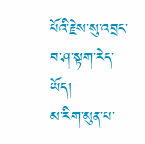པོའི་རྗེས་སུ་འབྲང་བ་ཤ་སྟག་རེད་ཡོད།
མ་རིག་མུན་པ་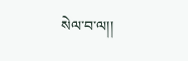སེལ་བ་ལ།།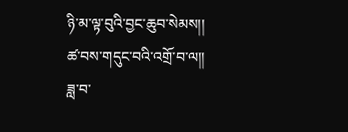ཉི་མ་ལྟ་བུའི་བྱང་ཆུབ་སེམས།།
ཚ་བས་གདུང་བའི་འགྲོ་བ་ལ།།
ཟླ་བ་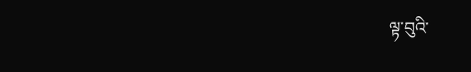ལྟ་བུའི་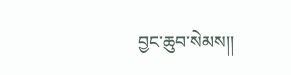བྱང་ཆུབ་སེམས།།